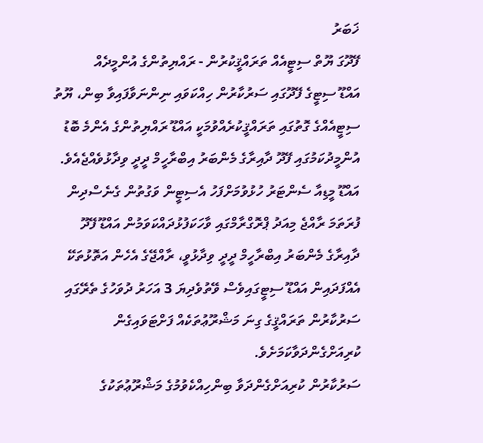ޚަބަރު
ފޭދޫގަ ޔޫތް ސިޓީއެއް ތަރައްޤީކުރުން - ރައްޔިތުންގެ އުންމީދެއް
އައްޑޫ ސިޓީގެ ފޭދޫގައި ސަރުކާރުން ހިއްކަވައި ނިންނަވާފައިވާ ބިން، ޔޫތު ސިޓީއެއްގެ ގޮތުގައި ތަރައްޤީކުރެއްވުމަކީ އައްޑޫ ރައްޔިތުންގެ އެންމެ ބޮޑު އުންމީދުކަމުގައި ފޭދޫ ދާއިރާގެ މެންބަރު އިބްރާހީމް ދީދީ ވިދާޅުވެއްޖެއެވެ.
އައްޑޫ މީޑިއާ ސެންޓަރު ހުޅުވުމަށްފަހު އެސިޓީން ވަގުތުން ގެނެސްދިން ފުރަތަމަ ރާއްޖެ މިއަދު ޕްރޮގްރާމްގައި ވާހަކަފުޅުދައްކަވަމުން އައްޑޫ ފޭދޫ ދާއިރާގެ މެންބަރު އިބްރާހީމް ދީދީ ވިދާޅުވީ، ރާއްޖޭގެ އެހެން އަތޮޅުތަކޭ އެއްފަދައިން އައްޑޫ ސިޓީގައިވެސް ވޭތުވެދިޔަ 3 އަހަރު ދުވަހުގެ ތެރޭގައި ސަރުކާރުން ތަރައްޤީގެ ގިނަ މަޝްރޫޢުތަކެއް ފަށްޓަވައިގެން ކުރިއަށްގެންދަވާކަމަށެވެ.
ސަރުކާރުން ކުރިއަށްގެންދަވާ ބިންހިއްކެވުމުގެ މަޝްރޫޢުތަކުގެ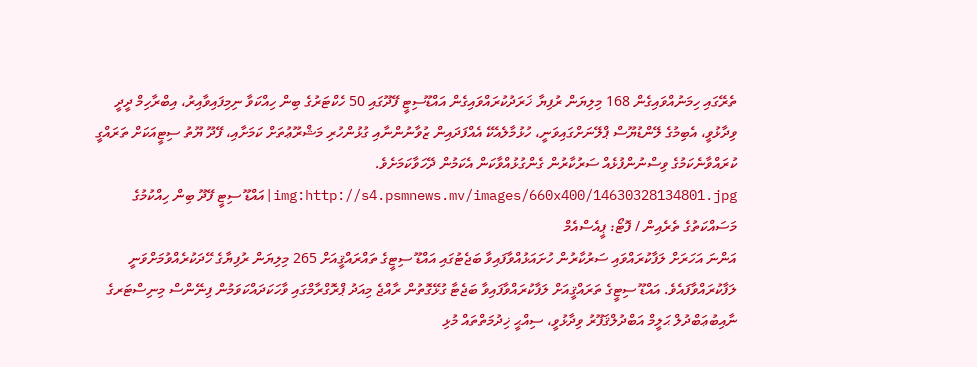ތެރޭގައި ހިމަނުއްވައިގެން 168 މިލިޔަން ރުފިޔާ ޚަރަދުކުރައްވައިގެން އައްޑޫސިޓީ ފޭދޫގައި 50 ހެކްޓަރުގެ ބިން ހިއްކަވާ ނިމިފައިވާއިރު، އިބްރާހިމް ދީދީ ވިދާޅުވީ، އެބިމުގެ ލޭންޑުޔޫސް ޕްލޭނަށްގައިވަނީ، ހުޅުމާލެއެކޭ އެއްފަދައިން ޒުވާނުންނާއި ގުޅުންހުރި މަޝްރޫޢުތަށް ކަމަށާއި، ފޭދޫ ޔޫތު ސިޓީއަކަށް ތަރައްގީ ކުރައްވާނެކަމުގެ ވިސްނުންފުޅެއް ސަރުކާރުން ގެންގުޅުއްވާކަން އެކަމުން ދޭހަވާކަމަށެވެ.
img:http://s4.psmnews.mv/images/660x400/14630328134801.jpg|އައްޑޫ ސިޓީ ފޭދޫ ބިން ހިއްކުމުގެ މަސައްކަތުގެ ތެރެއިން / ފޮޓޯ: ޕީއެސްއެމް
އަންނަ އަހަރަށް ލަފާކުރައްވައި ސަރުކާރުން ހުށައަޅުއްވާފައިވާ ބަޖެޓުގައި އައްޑޫ ސިޓީގެ ތައްރައްޤީއަށް 265 މިލިޔަން ރުފިޔާގެ ހޭދަކުރެއްވުމަށްވަނީ ލަފާކުރައްވާފައެވެ. އައްޑޫ ސިޓީގެ ތަރައްޤީއަށް ލަފާކުރައްވާފައިވާ ބަޖެޓާ ގުޅޭގޮތުން ރާއްޖެ މިއަދު ޕްރޮގްރާމްގައި ވާހަކަދައްކަވަމުން ފިނޭންސް މިނިސްޓަރގެ ނާއިބުޢަބްދުލް ޙަލީމް އަބްދުލްޤަފޫރު ވިދާޅުވީ، ސިއްޙީ ޚިދުމަތްތައް މުޅި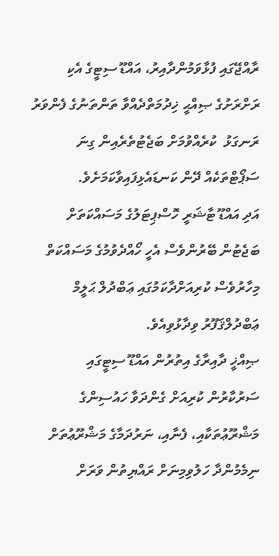ރާއްޖޭގައި ފުޅާވަމުންދާއިރު، އައްޑޫ ސިޓީގެ އެކި ރަށްރަށުގެ ޞިއްޙީ ޚިދުމަތްދެއްވާ ތަންތަނުގެ ފެންވަރު ރަނގަޅު  ކުރެއްވުމަށް ބަޖެޓުތެރެއިން ގިނަ ސަޕޯޓްތަކެއް ދޭން ކަނޑައެޅިފައިވާކަމަށެވެ.
އަދި އައްޑޫ ޓާޝަރީ ހޮސްޕިޓަލުގެ މަސައްކަތަށް ބަޖެޓުން ބޭރުންވެސް އެހީ ހޯއްދެވުމުގެ މަސައްކަތް މިހާރުވެސް ކުރިއަށްދާކަމުގައި ޢަބްދުލް ޙަލީމް ޢަބްދުލްޤަފޫރު ވިދާޅުވިއެވެ.
ޞިއްޚީ ދާއިރާގެ އިތުރުން އައްޑޫ ސިޓީގައި ސަރުކާރުން ކުރިއަށް ގެންދަވާ ހައުސިންގެ މަޝްރޫޢުތަކާއި، ފެނާއި، ނަރުދަމާގެ މަޝްރޫޢުތަށް ނިމެމުންދާ ހަލުވިމިނަށް ރައްޔިތުން ވަރަށް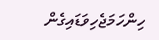ހިންހަމަޖެހިވަޑައިގެން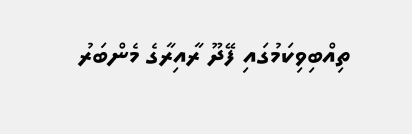ތިއްބިވިކަމުގައި ފޭދޫ ރާއިރާގެ މެންބަރު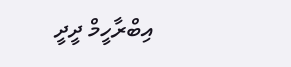އިބްރާހީމް ދީދީ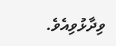ވިދާޅުވިއެވެ.